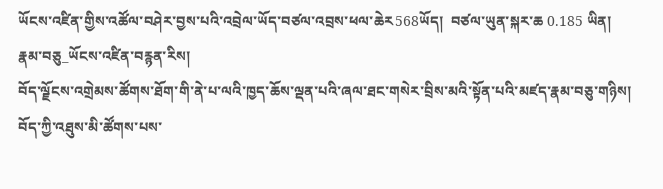ཡོངས་འཛིན་གྱིས་འཚོལ་བཤེར་བྱས་པའི་འབྲེལ་ཡོད་བཙལ་འབྲས་ཕལ་ཆེར568ཡོད།  བཙལ་ཡུན་སྐར་ཆ 0.185 ཡིན།
རྣམ་བཅུ_ཡོངས་འཛིན་བརྙན་རིས།
བོད་ལྗོངས་འགྲེམས་ཚོགས་ཐོག་གི་ནེ་པ་ལའི་ཁྱད་ཆོས་ལྡན་པའི་ཞལ་ཐང་གསེར་བྲིས་མའི་སྟོན་པའི་མཛད་རྣམ་བཅུ་གཉིས།
བོད་ཀྱི་འཐུས་མི་ཚོགས་པས་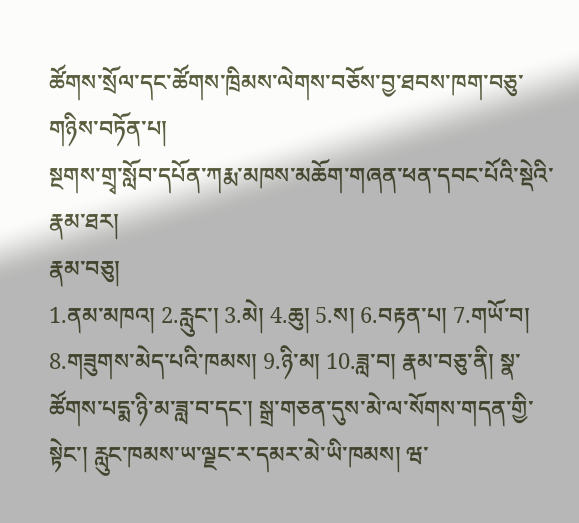ཚོགས་སྲོལ་དང་ཚོགས་ཁྲིམས་ལེགས་བཅོས་བྱ་ཐབས་ཁག་བཅུ་གཉིས་བཏོན་པ།
སྔགས་གྲྭ་སློབ་དཔོན་ཀརྨ་མཁས་མཆོག་གཞན་ཕན་དབང་པོའི་སྡེའི་རྣམ་ཐར།
རྣམ་བཅུ།
1.ནམ་མཁའ། 2.རླུང་། 3.མེ། 4.ཆུ། 5.ས། 6.བརྟན་པ། 7.གཡོ་བ། 8.གཟུགས་མེད་པའི་ཁམས། 9.ཉི་མ། 10.ཟླ་བ། རྣམ་བཅུ་ནི། སྣ་ཚོགས་པདྨ་ཉི་མ་ཟླ་བ་དང་། སྒྲ་གཅན་དུས་མེ་ལ་སོགས་གདན་གྱི་སྟེང་། རླུང་ཁམས་ཡ་ལྗང་ར་དམར་མེ་ཡི་ཁམས། ཝ་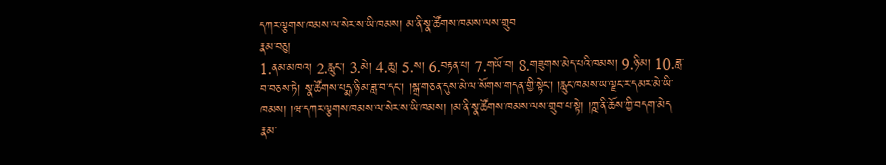དཀར་ལྕགས་ཁམས་ལ་སེར་ས་ཡི་ཁམས། མ་ནི་སྣ་ཚོགས་ཁམས་ལས་གྲུབ
རྣམ་བཅུ།
1.ནམ་མཁའ། 2.རླུང་། 3.མེ། 4.ཆུ། 5.ས། 6.བརྟན་པ། 7.གཡོ་བ། 8.གཟུགས་མེད་པའི་ཁམས། 9.ཉི་མ། 10.ཟླ་བ་བཅས་ཏེ། སྣ་ཚོགས་པདྨ་ཉི་མ་ཟླ་བ་དང་། །སྒྲ་གཅན་དུས་མེ་ལ་སོགས་གདན་གྱི་སྟེང་། །རླུང་ཁམས་ཡ་ལྗང་ར་དམར་མེ་ཡི་ཁམས། །ཝ་དཀར་ལྕགས་ཁམས་ལ་སེར་ས་ཡི་ཁམས། །མ་ནི་སྣ་ཚོགས་ཁམས་ལས་གྲུབ་པ་སྟེ། །ཀྵ་ནི་ཆོས་ཀྱི་བདག་མེད
རྣམ་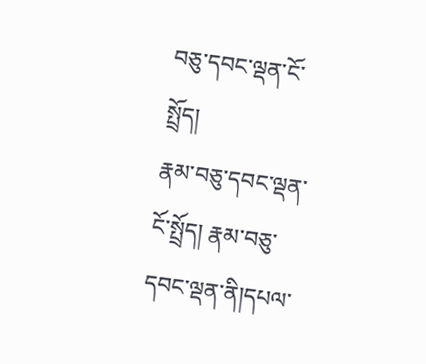བཅུ་དབང་ལྡན་ངོ་སྤྲོད།
རྣམ་བཅུ་དབང་ལྡན་ངོ་སྤྲོད། རྣམ་བཅུ་དབང་ལྡན་ནི།དཔལ་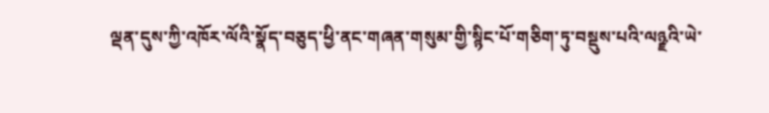ལྡན་དུས་ཀྱི་འཁོར་ལོའི་སྣོད་བཅུད་ཕྱི་ནང་གཞན་གསུམ་གྱི་སྙིང་པོ་གཅིག་ཏུ་བསྡུས་པའི་ལཉྫའི་ཡེ་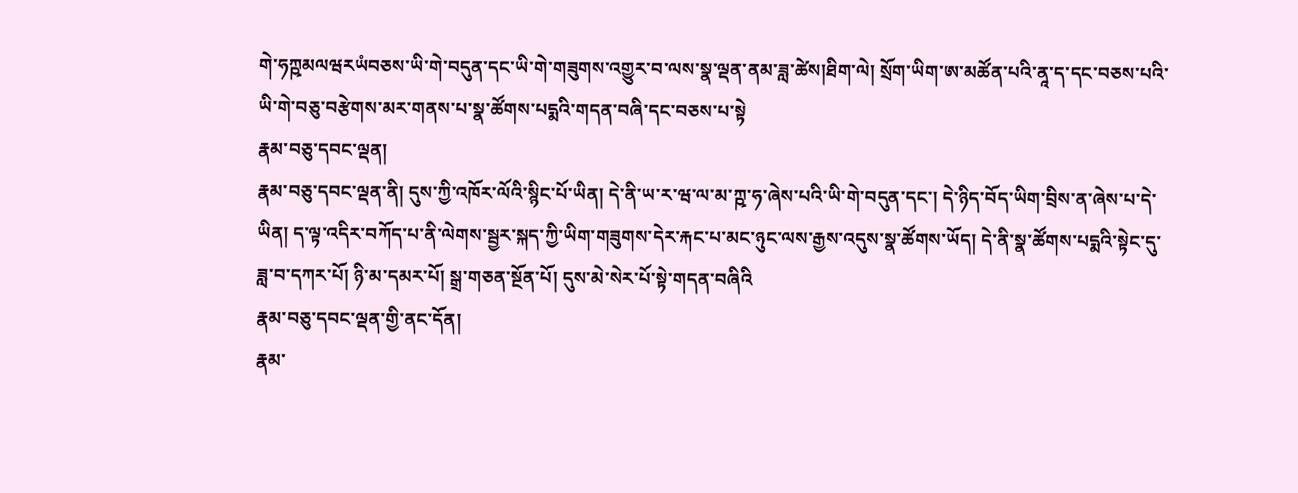གེ་ཧཀྵམལཝརཡཾབཅས་ཡི་གེ་བདུན་དང་ཡི་གེ་གཟུགས་འགྱུར་བ་ལས་སྣ་ལྡན་ནམ་ཟླ་ཚེས།ཐིག་ལེ། སྲོག་ཡིག་ཨ་མཚོན་པའི་ནཱ་ད་དང་བཅས་པའི་ཡི་གེ་བཅུ་བརྩེགས་མར་གནས་པ་སྣ་ཚོགས་པདྨའི་གདན་བཞི་དང་བཅས་པ་སྟེ
རྣམ་བཅུ་དབང་ལྡན།
རྣམ་བཅུ་དབང་ལྡན་ནི། དུས་ཀྱི་འཁོར་ལོའི་སྙིང་པོ་ཡིན། དེ་ནི་ཡ་ར་ཝ་ལ་མ་ཀྵ་ཧ་ཞེས་པའི་ཡི་གེ་བདུན་དང་། དེ་ཉིད་བོད་ཡིག་བྲིས་ན་ཞེས་པ་དེ་ཡིན། ད་ལྟ་འདིར་བཀོད་པ་ནི་ལེགས་སྦྱར་སྐད་ཀྱི་ཡིག་གཟུགས་དེར་རྐང་པ་མང་ཉུང་ལས་རྒྱས་འདུས་སྣ་ཚོགས་ཡོད། དེ་ནི་སྣ་ཚོགས་པདྨའི་སྟེང་དུ་ཟླ་བ་དཀར་པོ། ཉི་མ་དམར་པོ། སྒྲ་གཅན་སྔོན་པོ། དུས་མེ་སེར་པོ་སྟེ་གདན་བཞིའི
རྣམ་བཅུ་དབང་ལྡན་གྱི་ནང་དོན།
རྣམ་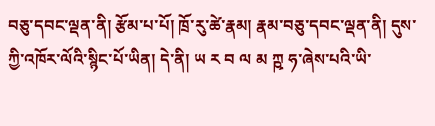བཅུ་དབང་ལྡན་ནི། རྩོམ་པ་པོ། ཁྲོ་རུ་ཚེ་རྣམ། རྣམ་བཅུ་དབང་ལྡན་ནི། དུས་ཀྱི་འཁོར་ལོའི་སྙིང་པོ་ཡིན། དེ་ནི། ཡ ར བ ལ མ ཀྵ ཧ་ཞེས་པའི་ཡི་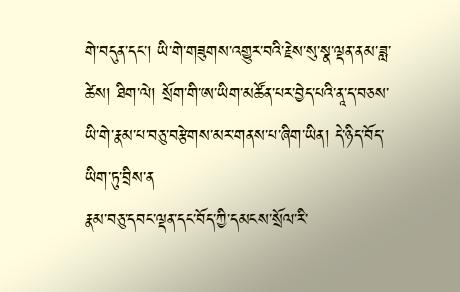གེ་བདུན་དང་། ཡི་གེ་གཟུགས་འགྱུར་བའི་རྗེས་སུ་སྣ་ལྡན་ནམ་ཟླ་ཚེས། ཐིག་ལེ། སྲོག་གི་ཨ་ཡིག་མཚོན་པར་བྱེད་པའི་ནཱ་ད་བཅས་ཡི་གེ་རྣམ་པ་བཅུ་བརྩེགས་མར་གནས་པ་ཞིག་ཡིན། དེ་ཉིད་བོད་ཡིག་ཏུ་བྲིས་ན
རྣམ་བཅུ་དབང་ལྡན་དང་བོད་ཀྱི་དམངས་སྲོལ་རི་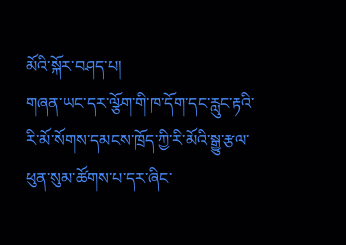མོའི་སྐོར་བཤད་པ།
གཞན་ཡང་དར་ལྩོག་གི་ཁ་དོག་དང་རླུང་རྟའི་རི་མོ་སོགས་དམངས་ཁྲོད་ཀྱི་རི་མོའི་སྒྱུ་རྩལ་ཕུན་སུམ་ཚོགས་པ་དར་ཞིང་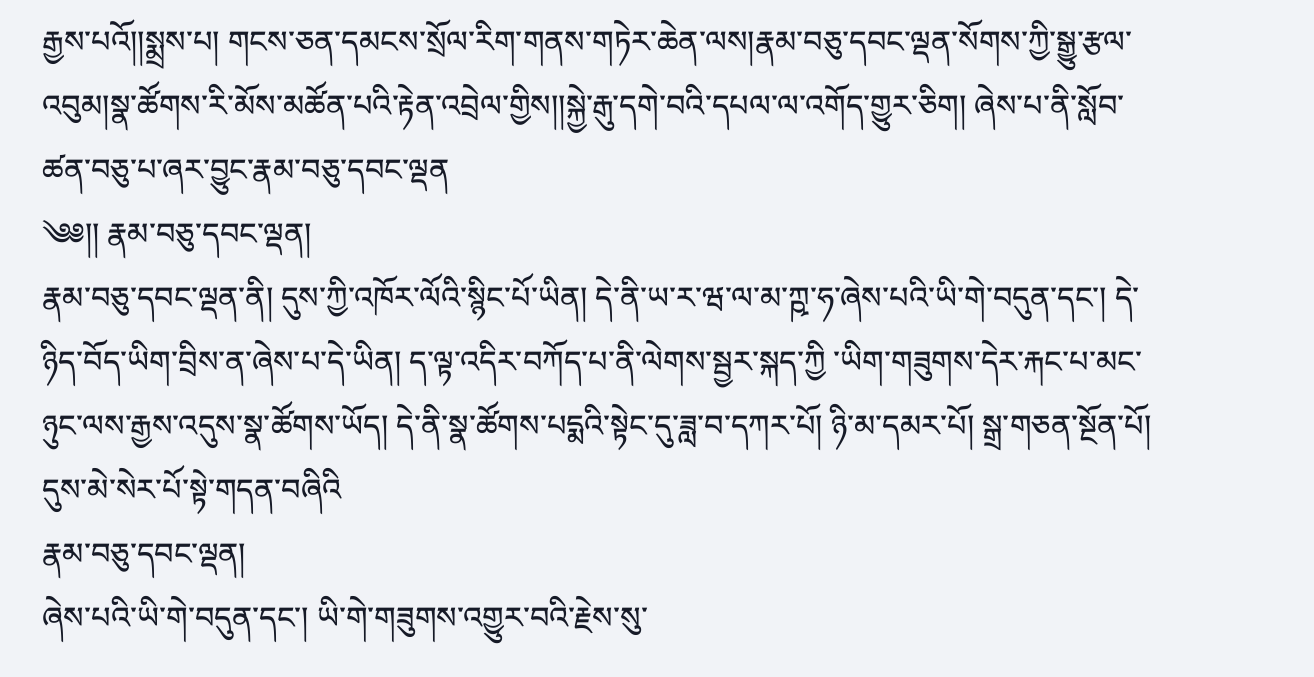རྒྱས་པའོ།།སྨྲས་པ། གངས་ཅན་དམངས་སྲོལ་རིག་གནས་གཏེར་ཆེན་ལས།རྣམ་བཅུ་དབང་ལྡན་སོགས་ཀྱི་སྒྱུ་རྩལ་འབུམ།སྣ་ཚོགས་རི་མོས་མཚོན་པའི་རྟེན་འབྲེལ་གྱིས།།སྐྱེ་རྒུ་དགེ་བའི་དཔལ་ལ་འགོད་གྱུར་ཅིག། ཞེས་པ་ནི་སློབ་ཚན་བཅུ་པ་ཞར་བྱུང་རྣམ་བཅུ་དབང་ལྡན
༄༅།། རྣམ་བཅུ་དབང་ལྡན།
རྣམ་བཅུ་དབང་ལྡན་ནི། དུས་ཀྱི་འཁོར་ལོའི་སྙིང་པོ་ཡིན། དེ་ནི་ཡ་ར་ཝ་ལ་མ་ཀྵ་ཧ་ཞེས་པའི་ཡི་གེ་བདུན་དང་། དེ་ཉིད་བོད་ཡིག་བྲིས་ན་ཞེས་པ་དེ་ཡིན། ད་ལྟ་འདིར་བཀོད་པ་ནི་ལེགས་སྦྱར་སྐད་ཀྱི ་ཡིག་གཟུགས་དེར་རྐང་པ་མང་ཉུང་ལས་རྒྱས་འདུས་སྣ་ཚོགས་ཡོད། དེ་ནི་སྣ་ཚོགས་པདྨའི་སྟེང་དུ་ཟླ་བ་དཀར་པོ། ཉི་མ་དམར་པོ། སྒྲ་གཅན་སྔོན་པོ། དུས་མེ་སེར་པོ་སྟེ་གདན་བཞིའི
རྣམ་བཅུ་དབང་ལྡན།
ཞེས་པའི་ཡི་གེ་བདུན་དང་། ཡི་གེ་གཟུགས་འགྱུར་བའི་རྗེས་སུ་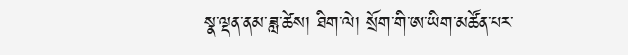སྣ་ལྡན་ནམ་ཟླ་ཚེས། ཐིག་ལེ། སྲོག་གི་ཨ་ཡིག་མཚོན་པར་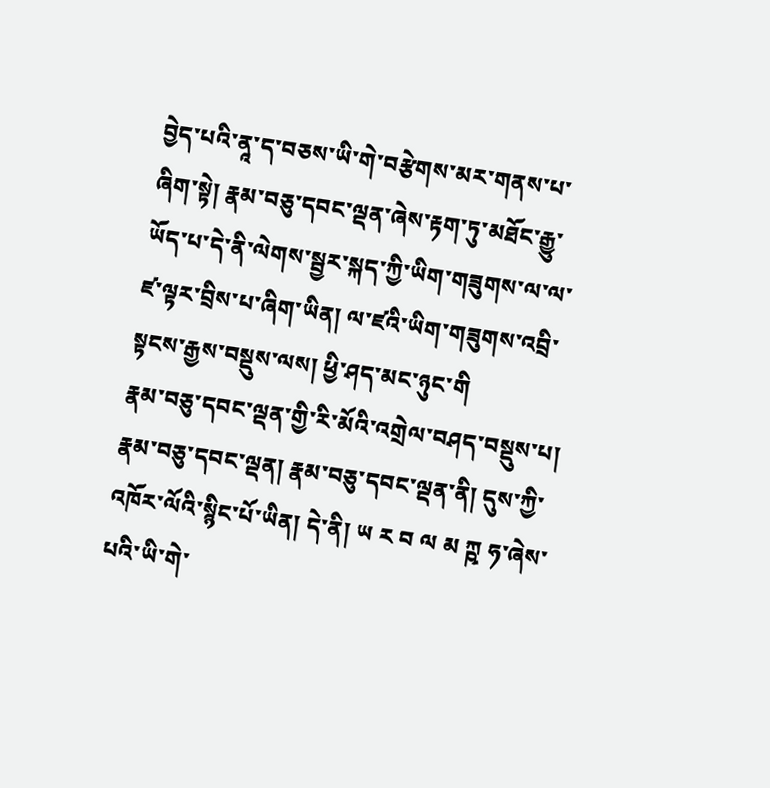བྱེད་པའི་ནཱ་ད་བཅས་ཡི་གེ་བརྩེགས་མར་གནས་པ་ཞིག་སྟེ། རྣམ་བཅུ་དབང་ལྡན་ཞེས་རྟག་ཏུ་མཐོང་རྒྱུ་ཡོད་པ་དེ་ནི་ལེགས་སྦྱར་སྐད་ཀྱི་ཡིག་གཟུགས་ལ་ལ་ཛ་ལྟར་བྲིས་པ་ཞིག་ཡིན། ལ་ཛའི་ཡིག་གཟུགས་འབྲི་སྟངས་རྒྱས་བསྡུས་ལས། ཕྱི་ཤད་མང་ཉུང་གི
རྣམ་བཅུ་དབང་ལྡན་གྱི་རི་མོའི་འགྲེལ་བཤད་བསྡུས་པ།
རྣམ་བཅུ་དབང་ལྡན། རྣམ་བཅུ་དབང་ལྡན་ནི། དུས་ཀྱི་འཁོར་ལོའི་སྙིང་པོ་ཡིན། དེ་ནི། ཡ ར བ ལ མ ཀྵ ཧ་ཞེས་པའི་ཡི་གེ་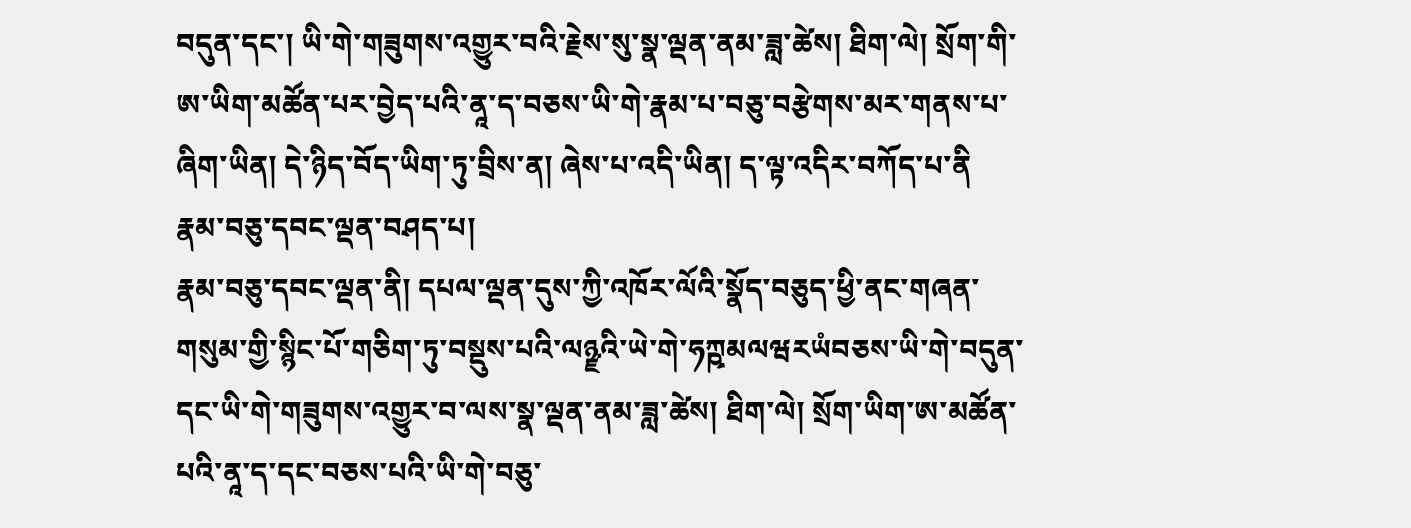བདུན་དང་། ཡི་གེ་གཟུགས་འགྱུར་བའི་རྗེས་སུ་སྣ་ལྡན་ནམ་ཟླ་ཚེས། ཐིག་ལེ། སྲོག་གི་ཨ་ཡིག་མཚོན་པར་བྱེད་པའི་ནཱ་ད་བཅས་ཡི་གེ་རྣམ་པ་བཅུ་བརྩེགས་མར་གནས་པ་ཞིག་ཡིན། དེ་ཉིད་བོད་ཡིག་ཏུ་བྲིས་ན། ཞེས་པ་འདི་ཡིན། ད་ལྟ་འདིར་བཀོད་པ་ནི
རྣམ་བཅུ་དབང་ལྡན་བཤད་པ།
རྣམ་བཅུ་དབང་ལྡན་ནི། དཔལ་ལྡན་དུས་ཀྱི་འཁོར་ལོའི་སྣོད་བཅུད་ཕྱི་ནང་གཞན་གསུམ་གྱི་སྙིང་པོ་གཅིག་ཏུ་བསྡུས་པའི་ལཉྫའི་ཡེ་གེ་ཧཀྵམལཝརཡཾབཅས་ཡི་གེ་བདུན་དང་ཡི་གེ་གཟུགས་འགྱུར་བ་ལས་སྣ་ལྡན་ནམ་ཟླ་ཚེས། ཐིག་ལེ། སྲོག་ཡིག་ཨ་མཚོན་པའི་ནཱ་ད་དང་བཅས་པའི་ཡི་གེ་བཅུ་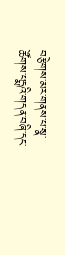བརྩེགས་མར་གནས་པ་སྣ་ཚོགས་པདྨའི་གདན་བཞི་དང་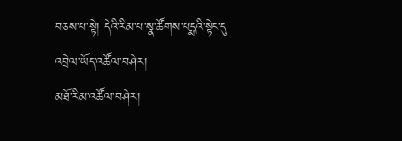བཅས་པ་སྟེ། དེའི་རིམ་པ་སྣ་ཚོགས་པདྨའི་སྟེང་དུ
འབྲེལ་ཡོད་འཚོལ་བཤེར།
མཐོ་རིམ་འཚོལ་བཤེར།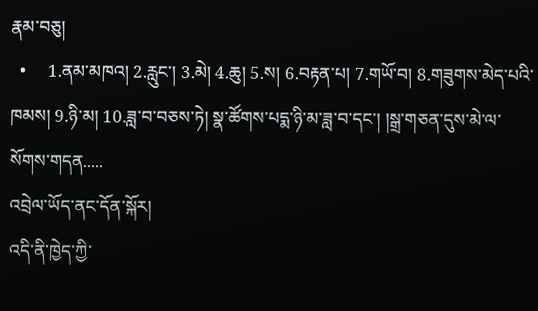རྣམ་བཅུ།
  •     1.ནམ་མཁའ། 2.རླུང་། 3.མེ། 4.ཆུ། 5.ས། 6.བརྟན་པ། 7.གཡོ་བ། 8.གཟུགས་མེད་པའི་ཁམས། 9.ཉི་མ། 10.ཟླ་བ་བཅས་ཏེ། སྣ་ཚོགས་པདྨ་ཉི་མ་ཟླ་བ་དང་། །སྒྲ་གཅན་དུས་མེ་ལ་སོགས་གདན.....
འབྲེལ་ཡོད་ནང་དོན་སྐོར།
འདི་ནི་ཁྱེད་ཀྱི་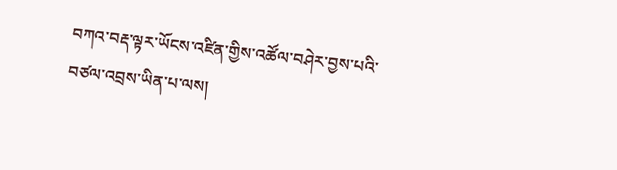བཀའ་བརྡ་ལྟར་ཡོངས་འཛིན་གྱིས་འཚོལ་བཤེར་བྱས་པའི་བཙལ་འབྲས་ཡིན་པ་ལས།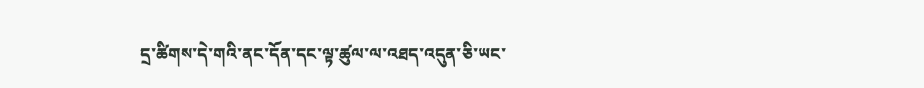དྲ་ཚིགས་དེ་གའི་ནང་དོན་དང་ལྟ་ཚུལ་ལ་འཐད་འདུན་ཅི་ཡང་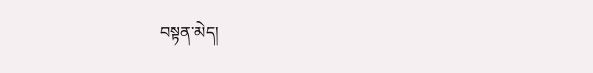བསྟན་མེད།